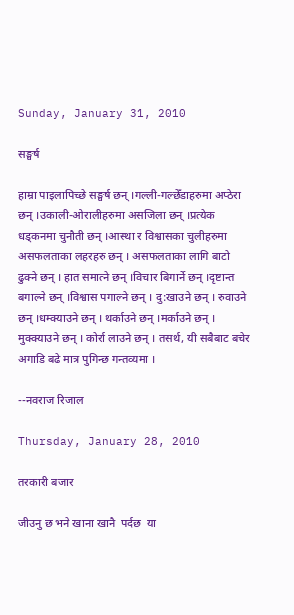Sunday, January 31, 2010

सङ्घर्ष

हाम्रा पाइलापिच्छे सङ्घर्ष छन् ।गल्ली-गल्छेँडाहरुमा अप्ठेरा छन् ।उकाली-ओरालीहरुमा असजिला छन् ।प्रत्येक धड्कनमा चुनौती छन् ।आस्था र विश्वासका चुलीहरुमा असफलताका लहरहरु छन् । असफलताका लागि बाटो ढुक्ने छन् । हात समात्ने छन् ।विचार बिगार्ने छन् ।दृष्टान्त बगाल्ने छन् ।विश्वास पगाल्ने छन् । दु:खाउने छन् । रुवाउने छन् ।धम्क्याउने छन् । थर्काउने छन् ।मर्काउने छन् । मुक्क्याउने छन् । कोर्रा लाउने छन् । तसर्थ, यी सबैबाट बचेर अगाडि बढे मात्र पुगिन्छ गन्तव्यमा ।

--नवराज रिजाल

Thursday, January 28, 2010

तरकारी बजार

जीउनु छ भने खाना खानै  पर्दछ  या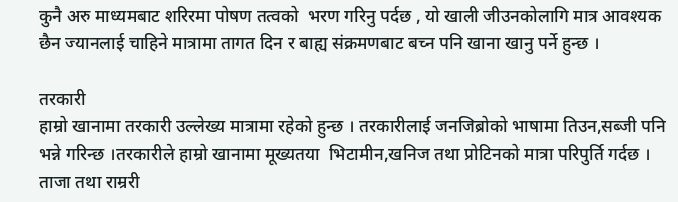कुनै अरु माध्यमबाट शरिरमा पोषण तत्वको  भरण गरिनु पर्दछ , यो खाली जीउनकोलागि मात्र आवश्यक छैन ज्यानलाई चाहिने मात्रामा तागत दिन र बाह्य संक्रमणबाट बच्न पनि खाना खानु पर्ने हुन्छ ।

तरकारी
हाम्रो खानामा तरकारी उल्लेख्य मात्रामा रहेको हुन्छ । तरकारीलाई जनजिब्रोको भाषामा तिउन,सब्जी पनि भन्ने गरिन्छ ।तरकारीले हाम्रो खानामा मूख्यतया  भिटामीन,खनिज तथा प्रोटिनको मात्रा परिपुर्ति गर्दछ । ताजा तथा राम्ररी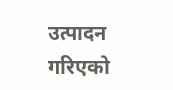उत्पादन गरिएको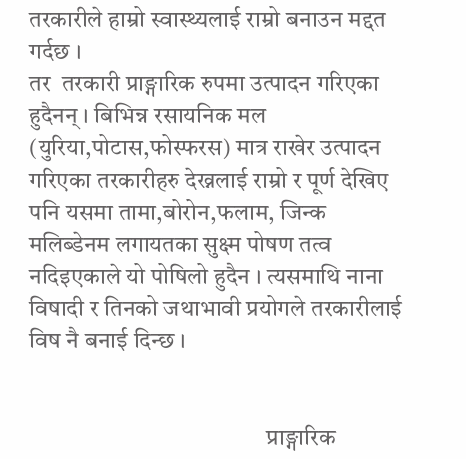तरकारीले हाम्रो स्वास्थ्यलाई राम्रो बनाउन मद्दत गर्दछ ।
तर  तरकारी प्राङ्गारिक रुपमा उत्पादन गरिएका हुदैनन् । बिभिन्न रसायनिक मल (युरिया,पोटास,फोस्फरस) मात्र राखेर उत्पादन गरिएका तरकारीहरु देख्नलाई राम्रो र पूर्ण देखिए पनि यसमा तामा,बोरोन,फलाम, जिन्क मलिब्डेनम लगायतका सुक्ष्म पोषण तत्व नदिइएकाले यो पोषिलो हुदैन । त्यसमाथि नाना विषादी र तिनको जथाभावी प्रयोगले तरकारीलाई विष नै बनाई दिन्छ ।


                                                 प्राङ्गारिक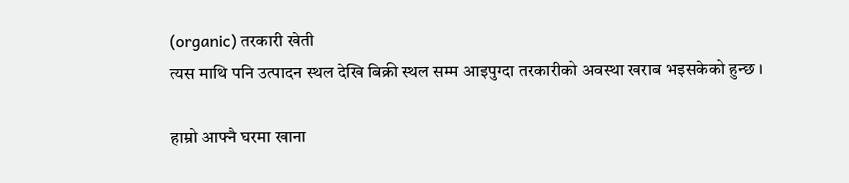(organic) तरकारी खेती
त्यस माथि पनि उत्पादन स्थल देखि बिक्री स्थल सम्म आइपुग्दा तरकारीको अवस्था खराब भइसकेको हुन्छ ।

हाम्रो आफ्नै घरमा खाना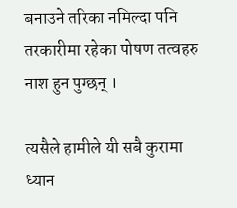बनाउने तरिका नमिल्दा पनि तरकारीमा रहेका पोषण तत्वहरु नाश हुन पुग्छन् ।

त्यसैले हामीले यी सबै कुरामा ध्यान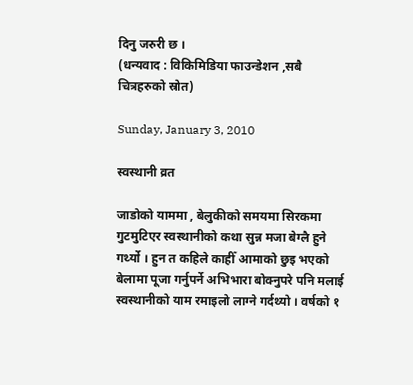दिनु जरुरी छ ।
(धन्यवाद : विकिमिडिया फाउन्डेशन ,सबै चित्रहरुको स्रोत)

Sunday, January 3, 2010

स्वस्थानी व्रत

जाडोको याममा , बेलुकीको समयमा सिरकमा गुटमुटिएर स्वस्थानीको कथा सुन्न मजा बेग्लै हुने गर्थ्यो । हुन त कहिले काहीँ आमाको छुइ भएको बेलामा पूजा गर्नुपर्ने अभिभारा बोक्नुपरे पनि मलाई स्वस्थानीको याम रमाइलो लाग्ने गर्दथ्यो । वर्षको १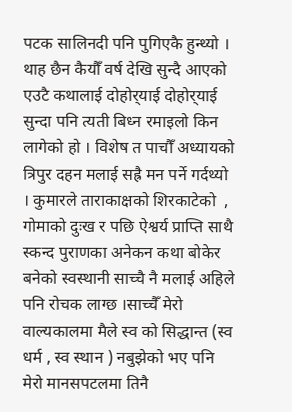पटक सालिनदी पनि पुगिएकै हुन्थ्यो । थाह छैन कैयौँ वर्ष देखि सुन्दै आएको एउटै कथालाई दोहोर्‌याई दोहोर्‌याई सुन्दा पनि त्यती बिध्न रमाइलो किन लागेको हो । विशेष त पाचौँ अध्यायको त्रिपुर दहन मलाई सह्रै मन पर्ने गर्दथ्यो । कुमारले ताराकाक्षको शिरकाटेको  , गोमाको दुःख र पछि ऐश्वर्य प्राप्ति साथै स्कन्द पुराणका अनेकन कथा बोकेर बनेको स्वस्थानी साच्चै नै मलाई अहिले पनि रोचक लाग्छ ।साच्चैँ मेरो वाल्यकालमा मैले स्व को सिद्धान्त (स्व‌ धर्म , स्व स्थान ) नबुझेको भए पनि मेरो मानसपटलमा तिनै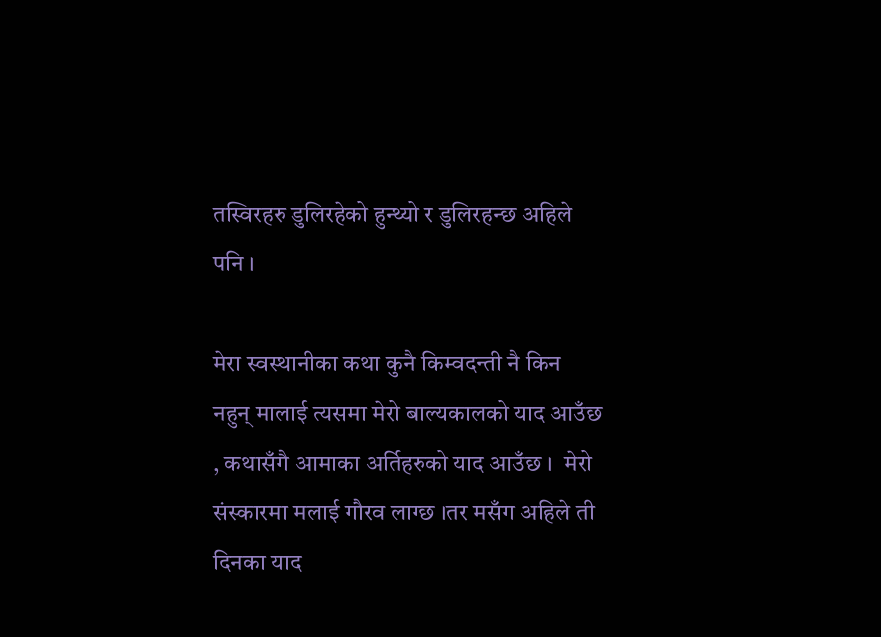तस्विरहरु डुलिरहेको हुन्थ्यो र डुलिरहन्छ अहिले पनि ।

मेरा स्वस्थानीका कथा कुनै किम्वदन्ती नै किन नहुन् मालाई त्यसमा मेरो बाल्यकालको याद आउँछ , कथासँगै आमाका अर्तिहरुको याद आउँछ ।  मेरो संस्कारमा मलाई गौरव लाग्छ ।तर मसँग अहिले ती दिनका याद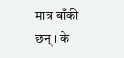मात्र बाँकी छन् । के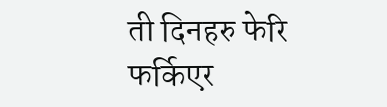ती दिनहरु फेरि  फर्किएर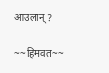आउलान् ?

~~हिमवत~~